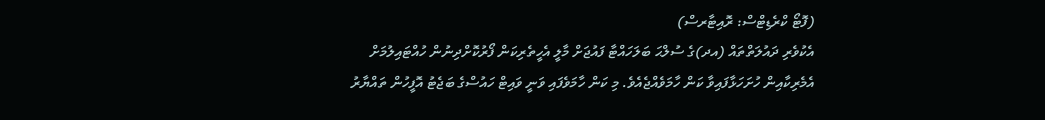(ފޮޓޯ ކްރެޑިޓްސް: ރޮއިޓާރސް)
އެކުވެރި ދައުލަތްތައް (އދ)ގެ ސުލްޙަ ބަލަހައްޓާ ފައުޖަށް މާލީ އެހީތެރިކަން ފޯރުކޮށްދިނުން ހުއްޓައިލުމަށް އެމެރިކާއިން ހުށަހަޅާފައިވާ ކަން ހާމަވެއްޖެއެވެ. މި ކަން ހާމަވެފައި ވަނީ ވައިޓް ހައުސްގެ ބަޖެޓު އޮފީހުން ތައްޔާރު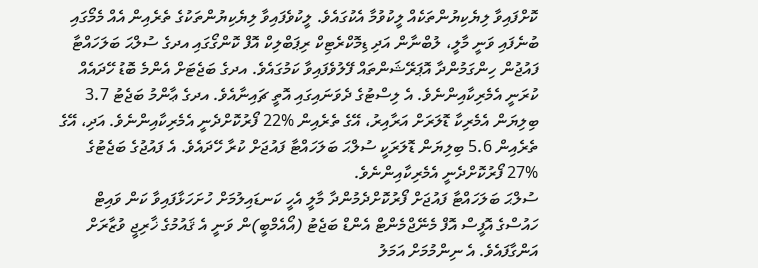ކޮށްފައިވާ ލިޔެކިޔުންތަކެއް ލީކުވުމާ އެކުގައެވެ. ލީކުވެފައިވާ ލިޔެކިޔުންތަކުގެ ތެރެއިން އެއް މެމޯގައި ބުނެފައި ވަނީ މާލީ، ލުބްނާން އަދި ޑިމޮކްރެޓިކް ރިޕަބްލިކް އޮފް ކޮންގޯގައި އދގެ ސުލްޙަ ބަލަހައްޓާ ފައުޖުން ހިންގަމުންދާ އޮޕަރޭޝަންތައް ފޭލުވެފައިވާ ކަމުގައެވެ. އދގެ ބަޖެޓަށް އެންމެ ބޮޑު ހޭދައެއް ކުރަނީ އެމެރިކާއިންނެވެ. އެ ލިސްޓުގެ ދެވަނައިގައި އޮތީ ޗައިނާއެވެ. އދގެ ޢާންމު ބަޖެޓު 3.7 ބިލިޔަން އެމެރިކާ ޑޮލަރަށް އަރާއިރު، އޭގެ ތެރެއިން %22 ފޯރުކޮށްދެނީ އެމެރިކާއިންނެވެ. އަދި، އޭގެ ތެރެއިން 5.6 ބިލިޔަން ޑޮލަރަކީ ސުލްޙަ ބަލަހައްޓާ ފައުޖަށް ކުރާ ހޭދައެވެ. އެ ފައުޖުގެ ބަޖެޓުގެ %27 ފޯރުކޮށްދެނީ އެމެރިކާއިންނެވެ.
ސުލްޙަ ބަލަހައްޓާ ފައުޖަށް ފޯރުކޮށްދެމުންދާ މާލީ އެހީ ކަނޑައިލުމަށް ހުށަހަޅާފައިވާ ކަން ވައިޓް ހައުސްގެ އޮފީސް އޮފް މެނޭޖްމެންޓް އެންޑް ބަޖެޓު (އޯއެމްބީ)ން ވަނީ އެ ޤައުމުގެ ޚާރިޖީ ވުޒާރަށް އަންގާފައެވެ. އެ ނިންމުމަށް އަމަލު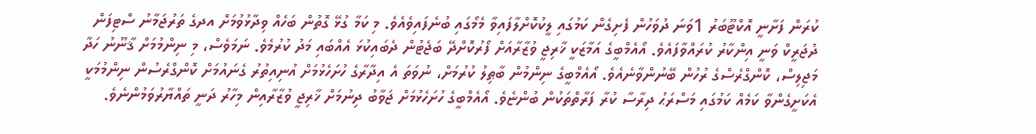ކުރަން ފަށާނީ އޮކްޓޫބަރު 1ވަނަ ދުވަހުން ފެށިގެން ކަމުގައި ލީކުކޮށްލާފައިވާ މެމޯގައި ބުނެފައިވެއެވެ. މި ކަމާ ގުޅޭ ގޮތުން ބަހެއް ވިދާޅުވުމަށް އދގެ ތަރުޖަމާނު ސްޓިފަން ދުޖަރީކް ވަނީ އިންކާރު ކުރައްވާފައެވެ. އޯއެމްބީގެ އަމާޒަކީ ޚާރިޖީ ވުޒާރާއަށް ފޯރުކޮށްދޭ ބަޖެޓުން ދެބައިކުޅަ އެއްބައި މަދު ކުރުމެވެ. ނަމަވެސް، މި ނިންމުމަށް ޤާނޫނު ހަދާ މަޖިލިސް، ކޮންގްރެސްގެ ރުހުން ބޭނުންވާނެއެވެ. އޯއެމްބީގެ ނިންމުން ބާޠިލު ކުރުމަށް، ނުވަތަ އެ އިދާރާގެ ހުށަހެޅުމަށް އުނިއިތުރު ގެނައުމަށް ކޮންގްރެސުން ނިންމުމަކީ އެކަށީގެންވާ ކަމެއް ކަމުގައި މަސްރަޙު ދިރާސާ ކުރާ ފަރާތްތަކުން ބުންޏެވެ. އޯއެމްބީގެ ހުށަހެޅުމަށް ޖަވާބު ދިނުމަށް ޚާރިޖީ ވުޒާރާއިން މިހާރު ދަނީ ތައްޔާރުވަމުންނެވެ.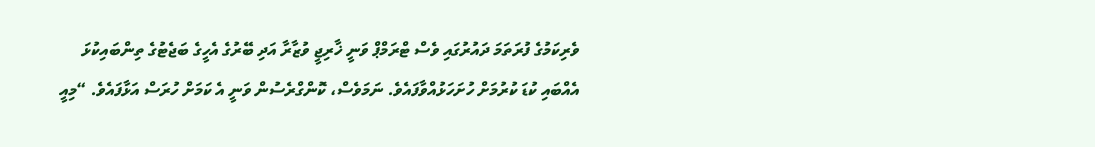ވެރިކަމުގެ ފުރަތަމަ ދައުރުގައި ވެސް ޓްރަމްޕް ވަނީ ޚާރިޖީ ވުޒާރާ އަދި ބޭރުގެ އެހީގެ ބަޖެޓުގެ ތިންބައިކުޅަ އެއްބައި ކުޑަ ކުރުމަށް ހުށަހަޅުއްވާފައެވެ. ނަމަވެސް، ކޮންގްރެސުން ވަނީ އެ ކަމަށް ހުރަސް އަޅާފައެވެ. “މިއީ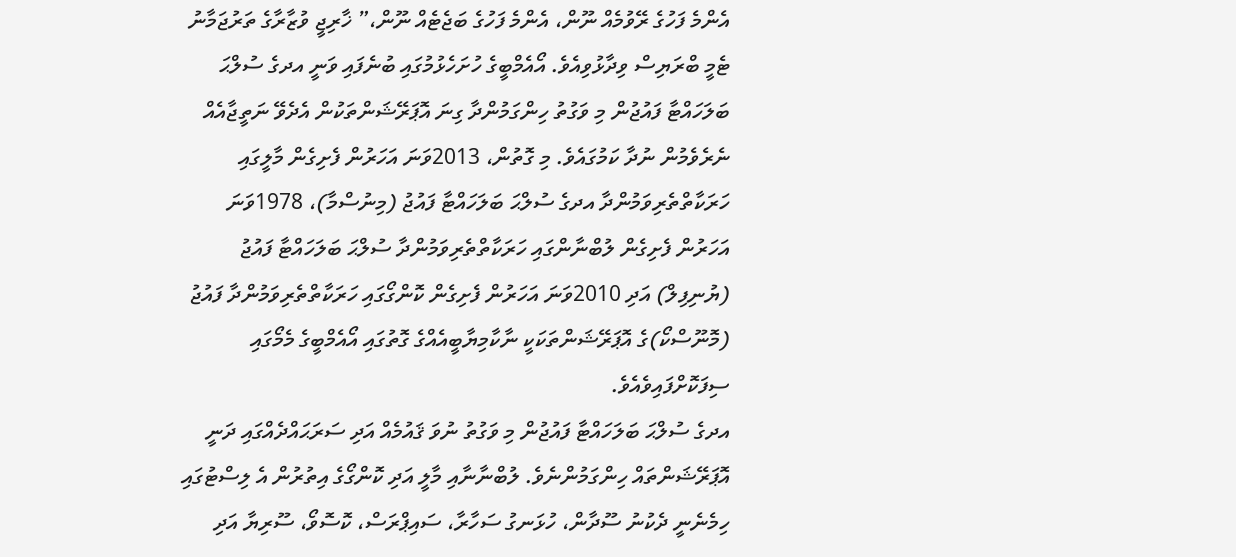އެންމެ ފަހުގެ ރޭވުމެއް ނޫން، އެންމެ ފަހުގެ ބަޖެޓެއް ނޫން،” ޚާރިޖީ ވުޒާރާގެ ތަރުޖަމާނު ޓެމީ ބްރަޔިސް ވިދާޅުވިއެވެ. އޯއެމްބީގެ ހުށަހެޅުމުގައި ބުނެފައި ވަނީ އދގެ ސުލްޙަ ބަލަހައްޓާ ފައުޖުން މި ވަގުތު ހިންގަމުންދާ ގިނަ އޮޕަރޭޝަންތަކުން އެދެވޭ ނަތީޖާއެއް ނެރެވެމުން ނުދާ ކަމުގައެވެ. މި ގޮތުން، 2013ވަނަ އަހަރުން ފެށިގެން މާލީގައި ހަރަކާތްތެރިވަމުންދާ އދގެ ސުލްޙަ ބަލަހައްޓާ ފައުޖު (މިނުސްމާ)، 1978ވަނަ އަހަރުން ފެށިގެން ލުބްނާންގައި ހަރަކާތްތެރިވަމުންދާ ސުލްޙަ ބަލަހައްޓާ ފައުޖު (ޔުނިފިލް) އަދި 2010ވަނަ އަހަރުން ފެށިގެން ކޮންގޯގައި ހަރަކާތްތެރިވަމުންދާ ފައުޖު (މޮނޫސްކޯ)ގެ އޮޕަރޭޝަންތަކަކީ ނާކާމިޔާބީއެއްގެ ގޮތުގައި އޯއެމްބީގެ މެމޯގައި ސިފަކޮށްފައިވެއެވެ.
އދގެ ސުލްޙަ ބަލަހައްޓާ ފައުޖުން މި ވަގުތު ނުވަ ޤައުމެއް އަދި ސަރަޙައްދެއްގައި ދަނީ އޮޕަރޭޝަންތައް ހިންގަމުންނެވެ. ލުބްނާނާއި މާލީ އަދި ކޮންގޯގެ އިތުރުން އެ ލިސްޓުގައި ހިމެނެނީ ދެކުނު ސޫދާން، ހުޅަނގު ސަހާރާ، ސައިޕްރަސް، ކޮސޮވޯ، ސޫރިޔާ އަދި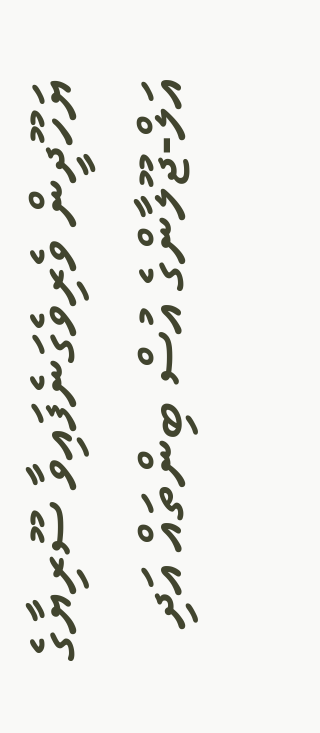ޔަހޫދީން ވެރިވެގަނެފައިވާ ސޫރިޔާގެ އަލް-ޖޫލާންގެ އުސް ބިންތައް އަދި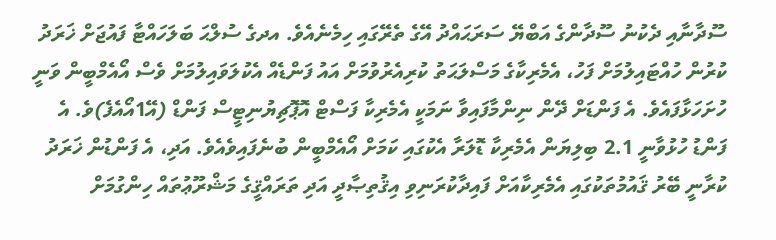ސޫދާނާއި ދެކުނު ސޫދާންގެ އަބްޔޭ ސަރަޙައްދު އޭގެ ތެރޭގައި ހިމެނެއެވެ. އދގެ ސުލްޙަ ބަލަހައްޓާ ފައުޖަށް ޚަރަދު ކުރުން ހުއްޓައިލުމަށް ފަހު، އެމެރިކާގެ މަސްލަޙަތު ކުރިއެރުވުމަށް އައު ފަންޑެއް އެކުލަވައިލުމަށް ވެސް އޯއެމްބީން ވަނީ ހުށަހަޅާފައެވެ. އެ ފަންޑަށް ދޭން ނިންމާފައިވާ ނަމަކީ އެމެރިކާ ފަސްޓް އޮޕޮޗިޔުނިޓީސް ފަންޑް (އޭ1އޯއެފެ)ވެ. އެ ފަންޑު ހުޅުވާނީ 2.1 ބިލިޔަން އެމެރިކާ ޑޮލަރާ އެކުގައި ކަމަށް އޯއެމްބީން ބުނެފައިވެއެވެ. އަދި، އެ ފަންޑުން ޚަރަދު ކުރާނީ ބޭރު ޤައުމުތަކުގައި އެމެރިކާއަށް ފައިދާކުރަނިވި އިޤުތިޞާދީ އަދި ތަރައްޤީގެ މަޝްރޫޢުތައް ހިންގުމަށް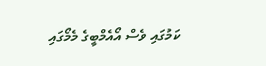ކަމުގައި ވެސް އޯއެމްބީގެ މެމޯގައި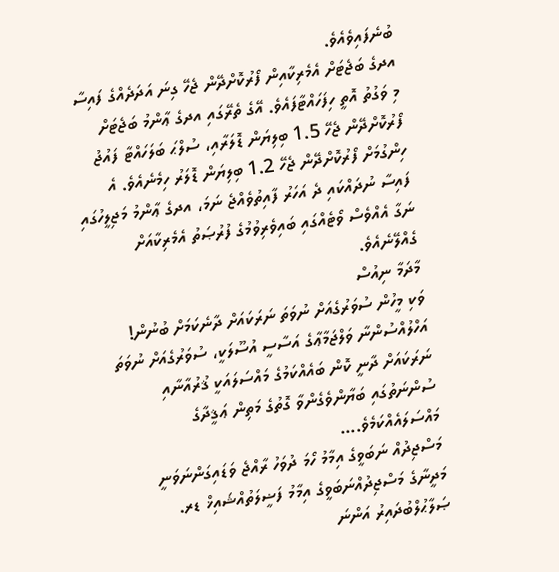ބުނެފައިވެއެވެ.
އދގެ ބަޖެޓަށް އެމެރިކާއިން ފޯރުކޮށްދޭން ޖެހޭ ގިނަ އަދަދެއްގެ ފައިސާ މި ވަގުތު އޮތީ ހިފަހައްޓާފައެވެ. އޭގެ ތެރޭގައި އދގެ ޢާންމު ބަޖެޓަށް ފޯރުކޮށްދޭން ޖެހޭ 1.5 ބިލިޔަން ޑޮލަރާއި، ސުލްޙަ ބަލަހައްޓާ ފައުޖު ހިންގުމަށް ފޯރުކޮށްދޭން ޖެހޭ 1.2 ބިލިޔަން ޑޮލަރު ހިމެނެއެވެ. އެ ފައިސާ ނުދައްކައި ދެ އަހަރު ފާއިތުވެއްޖެ ނަމަ، އދގެ ޢާންމު މަޖިލީހުގައި ނަގާ އެއްވެސް ވޯޓެއްގައި ބައިވެރިވުމުގެ ފުރުޞަތު އެމެރިކާއަށް ގެއްލޭނެއެވެ.
މާދަމާ ނިއުސް
ވަކި މީހުން ސުވަރުގެއަށް ނުވަތަ ނަރަކައަށް ދާނެކަމަށް ބުނުން!
އަހްލުއްސުންނާ ވަލްޖަމާޢާގެ އަސާސީ އުސޫލަކީ، ސުވަރުގެއަށް ނުވަތަ ނަރަކައަށް ދާނީ ކޮން ބައެއްކަމުގެ މައްސަލައަކީ ޤުރުއާނާއި ސުންނަތުގައި ބަޔާންވެގެންވާ ގޮތުގެ މަތިން ޢަޤީދާގެ މައްސަލައެއްކަމެވެ....
މަސްޖިދުއް ނަބަވީގެ އިމާމު ހޯމަ ދުވަހު ރާއްޖެ ވަޑައިގަންނަވަނީ
މަދީނާގެ މަސްޖިދުއްނަބަވީގެ އިމާމު ފަޟީލަތުއްޝައިޚް ޑރ. ޞަލާޙުލްބުދައިރު އަންނަ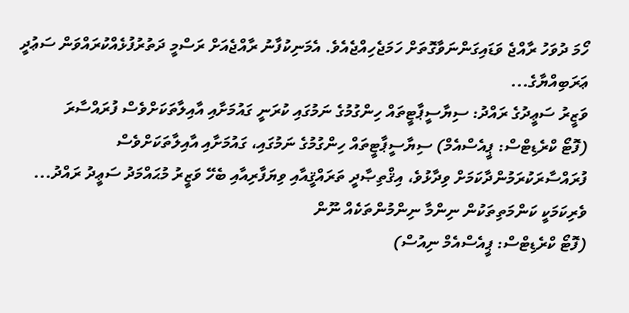ހޯމަ ދުވަހު ރާއްޖެ ވަޑައިގަންނަވާގޮތަށް ހަމަޖެހިއްޖެއެވެ. އެމަނިކުފާނު ރާއްޖެއަށް ރަސްމީ ދަތުރުފުޅެއްކުރައްވަން ސަޢުދީ ޢަރަބިއްޔާގެ...
ވަޒީރު ސަޢީދުގެ ރައްދު: ސިޔާސީޕާޓީތައް ހިންގުމުގެ ނަމުގައި ކުރަނީ ގައުމަށާއި އާއިލާތަކަށްވެސް ފުރައްސާރަ
(ފޮޓޯ ކްރެޑިޓްސް: ޕީއެސްއެމް) ސިޔާސީޕާޓީތައް ހިންގުމުގެ ނަމުގައި، ގައުމަށާއި އާއިލާތަކަށްވެސް ފުރައްސާރަކުރަމުންދާކަމަށް ވިދާޅުވެ، އިޤްތިޞާދީ ތަރައްޤީއާއި ވިޔަފާރިއާއި ބެހޭ ވަޒީރު މުޙައްމަދު ސަޢީދު ރައްދު...
ވެރިކަމަކީ ކަންމަތިތަކުން ނިންމާ ނިންމުންތަކެއް ނޫން
(ފޮޓޯ ކްރެޑިޓްސް: ޕީއެސްއެމް ނިއުސް)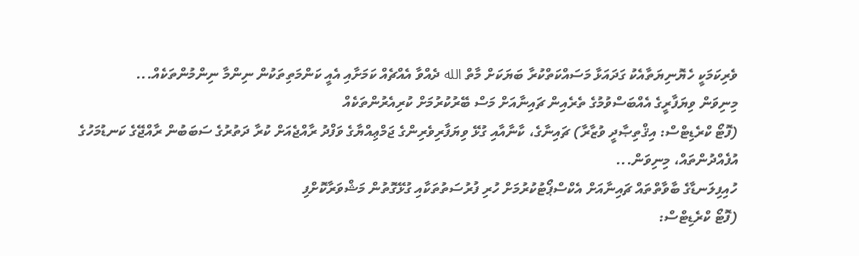ވެރިކަމަކީ ހެޔޮނިޔަތާއެކު ގަދައަޅާ މަސައްކަތްކުރާ ބަޔަކަށް މާތް الله ދެއްވާ އެއްޗެއް ކަމަށާއި އެއީ ކަންމަތިތަކުން ނިންމާ ނިންމުންތަކެއް...
މިނިވަން ވިޔަފާރީގެ އެއްބަސްވުމުގެ ތެރެއިން ޗައިނާއަށް މަސް ބޭރުކުރުމަށް ކުރިއެރުންތަކެއް
(ފޮޓޯ ކްރެޑިޓްސް: އިޤްތިޞާދީ ވުޒާރާ) ޗައިނާގެ، ކާނާއާއި ގުޅޭ ވިޔަފާރިވެރިންގެ ޖަމްޢިއްޔާގެ ވަފްދު ރާއްޖެއަށް ކުރާ ދަތުރުގެ ސަބަބުން ރާއްޖޭގެ ކަނޑުމަހުގެ އުފެއްދުންތައް، މިނިވަން...
ހުއިފިލަނޑާގެ ބާވާތްތައް ޗައިނާއަށް އެކްސްޕޯޓުކުރުމަށް ހުރި ފުރުސަތުތަކާއި ގުޅޭގޮތުން މަޝްވަރާކޮށްފި
(ފޮޓޯ ކްރެޑިޓްސް: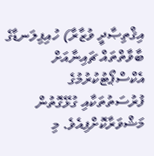އިޤްތިޞާދީ ވުޒާރާ) ހުއިފިލަނޑާގެ ބާވާތްތައް ޗައިނާއަށް އެކްސްޕޯޓުކުރުމުގެ ފުރުސަތުތަކާއި ގުޅޭގޮތުން މަޝްވަރާކޮށްފިއެވެ. މި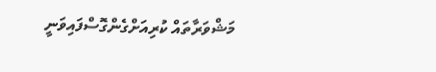މަޝްވަރާތައް ކުރިއަށްގެންގޮސްފައިވަނީ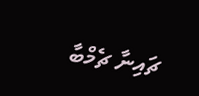ޗައިނާ ޗެމްބާ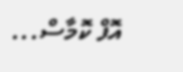އޮފް ކޮމާސް...